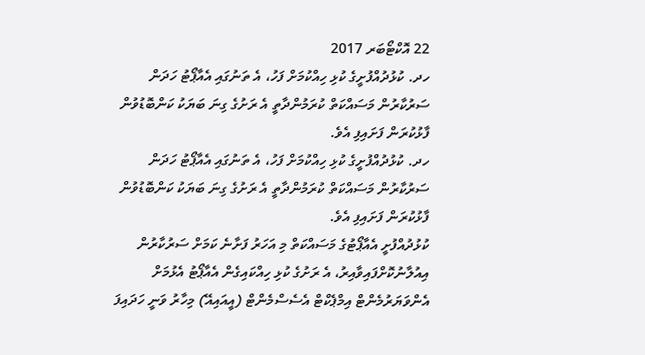22 އޮކްޓޯބަރ 2017
ހދ. ކުޅުދުއްފުށީގެ ކުޅި ހިއްކުމަށް ފަހު، އެ ތަނުގައި އެއާޕޯޓު ހަދަން ސަރުކާރުން މަސައްކަތް ކުރަމުންދާތީ އެ ރަށުގެ ގިނަ ބަޔަކު ކަންބޮޑުވުން ފާޅުކުރަން ފަށައިފި އެވެ.
ހދ. ކުޅުދުއްފުށީގެ ކުޅި ހިއްކުމަށް ފަހު، އެ ތަނުގައި އެއާޕޯޓު ހަދަން ސަރުކާރުން މަސައްކަތް ކުރަމުންދާތީ އެ ރަށުގެ ގިނަ ބަޔަކު ކަންބޮޑުވުން ފާޅުކުރަން ފަށައިފި އެވެ.
ކުޅުދުއްފުށީ އެއާޕޯޓުގެ މަސައްކަތް މި އަހަރު ފަށާނެ ކަމަށް ސަރުކާރުން އިއުލާނުކޮށްފައިވާއިރު، އެ ރަށުގެ ކުޅި ހިއްކައިގެން އެއާޕޯޓު އެޅުމަށް އެންވަޔަރުމެންޓް އިމްޕެކްޓް އެސެސްމެންޓް (އީއައިއޭ) މިހާރު ވަނީ ހަދައިފަ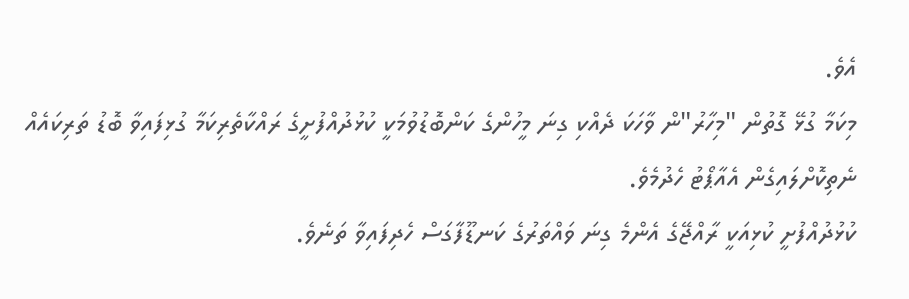އެވެ.
މިކަމާ ގުޅޭ ގޮތުން "މިހާރު"ން ވާހަކަ ދެއްކި ގިނަ މީހުންގެ ކަންބޮޑުވުމަކީ ކުޅުދުއްފުށީގެ ރައްކާތެރިކަމާ ގުޅިފައިވާ ބޮޑު ތަރިކައެއް ނެތިކޮށްލައިގެން އެއާޕޯޓު ހެދުމެވެ.
ކުޅުދުއްފުށީ ކުޅިއަކީ ރާއްޖޭގެ އެންމެ ގިނަ ވައްތަރުގެ ކަނޑޫފާގަސް ހެދިފައިވާ ތަނެވެ.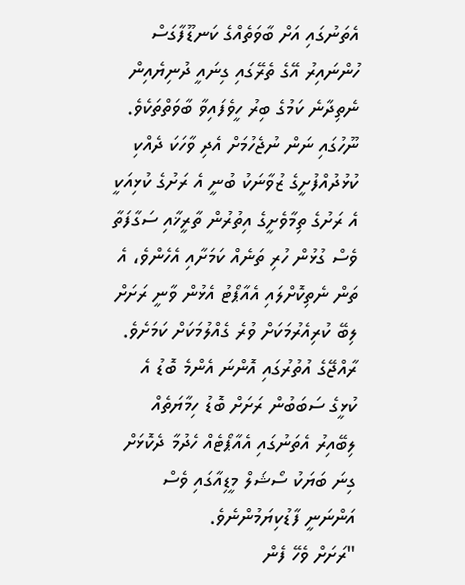އެތަނުގައި އަށް ބާވަތެއްގެ ކަނޑޫފާގަސް ހުންނައިރު އޭގެ ތެރޭގައި ގިނައީ ދުނިޔެއިން ނެތިދާނެ ކަމުގެ ބިރު ހީވެފައިވާ ބާވަތްތަކެވެ.
ނޫހުގައި ނަން ނުޖެހުމަށް އެދި ވާހަކަ ދެއްކި ކުޅުދުއްފުށީގެ ޒުވާނަކު ބުނީ އެ ރަށުގެ ކުޅިއަކީ އެ ރަށުގެ ތިމާވެށީގެ އިތުރުން ތާރީޚާއި ސަގާފަތާ ވެސް ގުޅުން ހުރި ތަނެއް ކަމަށާއި އެހެންވެ، އެ ތަން ނެތިކޮށްލައި އެއާޕޯޓު އެޅުން ވާނީ ރަށަށް ލިބޭ ކުރިއެރުމަކަށް ވުރެ ގެއްލުމަކަށް ކަމަށެވެ.
ރާއްޖޭގެ އުތުރުގައި އޮންނަ އެންމެ ބޮޑު އެ ކުޅީގެ ސަބަބުން ރަށަށް ބޮޑު ހިމާޔަތެއް ލިބޭއިރު އެތަނުގައި އެއާޕޯޓެއް ހެދުމާ ދެކޮޅަށް ގިނަ ބަޔަކު ސޯޝަލް މީޑިއާގައި ވެސް އަންނަނީ ފާޑުކިޔަމުންނެވެ.
"ރަށަށް ވެހޭ ފެން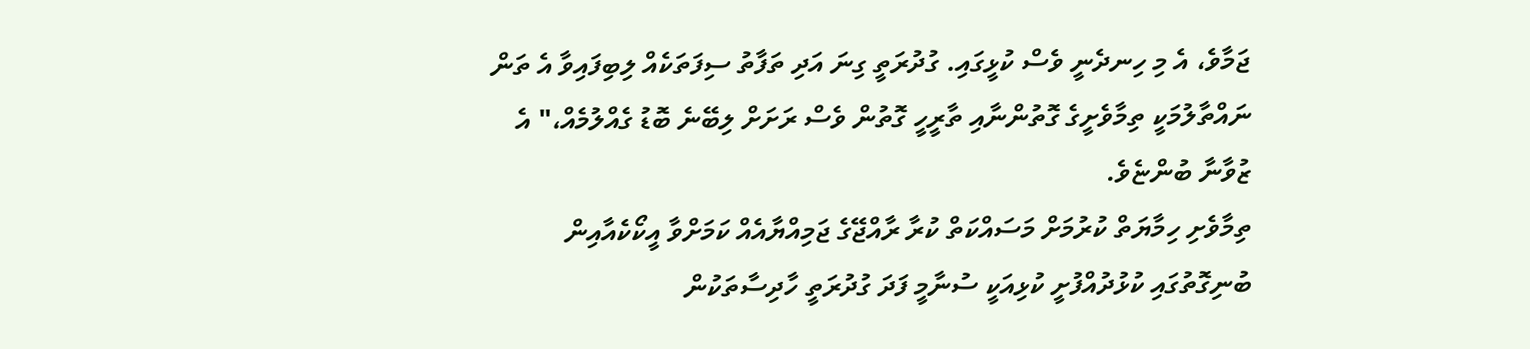ޖަމާވެ، އެ މި ހިނދެނީ ވެސް ކުޅީގައި. ގުދުރަތީ ގިނަ އަދި ތަފާތު ސިފަތަކެއް ލިބިފައިވާ އެ ތަން ނައްތާލުމަކީ ތިމާވެށީގެ ގޮތުންނާއި ތާރީހީ ގޮތުން ވެސް ރަށަށް ލިބޭނެ ބޮޑު ގެއްލުމެއް،" އެ ޒުވާނާ ބުންޏެވެ.
ތިމާވެށި ހިމާޔަތް ކުރުމަށް މަސައްކަތް ކުރާ ރާއްޖޭގެ ޖަމިއްޔާއެއް ކަމަށްވާ އީކޯކެއާއިން ބުނިގޮތުގައި ކުޅުދުއްފުށީ ކުޅިއަކީ ސުނާމީ ފަދަ ގުދުރަތީ ހާދިސާތަކުން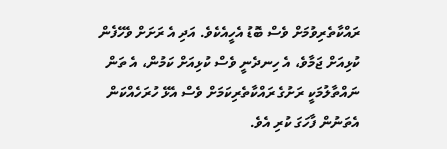ރައްކާތެރިވުމަށް ވެސް ބޮޑު އެހީއެކެވެ. އަދި އެ ރަށަށް ވެހޭފެން ކުޅިއަށް ޖަމާވެ، އެ ހިނދެނީ ވެސް ކުޅިއަށް ކަމުން، އެ ތަން ނައްތާލުމަކީ ރަށުގެ ރައްކާތެރިކަމަށް ވެސް އެޅޭ ހުރަހެއްކަން އެތަނުން ފާހަގަ ކުރި އެވެ.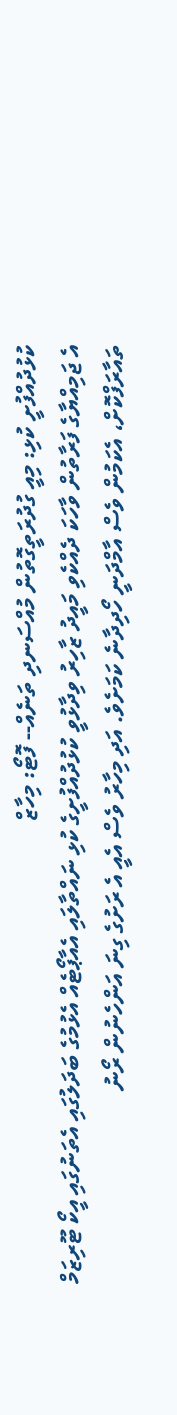ކުޅުދުއްފުށީ ކުޅި: މިއީ ގުދުރަތީގޮތުން މުއްސަނދި ތަނެއް-- ފޮޓޯ: މިހާޒް
އެ ޖަމިއްޔާގެ ފަރާތުން ވާހަކަ ދެއްކެވި މައީދު ޒާހިރު ވިދާޅުވީ ކުޅުދުއްފުށީގެ ކުޅި ނައްތާލައި އެއާޕޯޓެއް އެޅުމުގެ ބަދަލުގައި އެތަނުގައި އީކޯ ޓޫރިޒަމް ތައާރަފްކޮށް، އެކަމުން ވެސް އާމްދަނީ ހޯދިދާނެ ކަމަށެވެ. އަދި މިހާރު ވެސް އެއީ އެ ރަށުގެ ގިނަ އަންހެނުން ރޯނު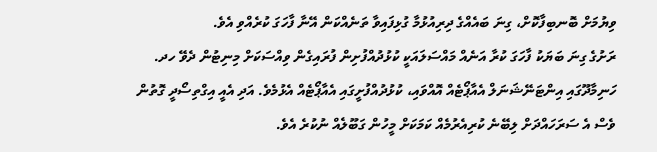ވިޔުމަށް ބޮނބިފާކޮށް، ގިނަ ބައެއްގެ ދިރިއުޅުމާ ގުޅިފައިވާ ތަނެއްކަން އޭނާ ފާހަގަ ކުރެއްވި އެވެ.
ރަށުގެ ގިނަ ބަޔަކު ފާހަގަ ކުރާ އަނެއް މައްސަލައަކީ ކުޅުދުއްފުށިން ފުރައިގެން ވިއްސަކަށް މިނިޓުން ދެވޭ ހދ. ހަނިމާދޫގައި އިންޓަނޭޝަނަލް އެއާޕޯޓެއް އޮއްވައި، ކުޅުދުއްފުށީގައި އެއާޕޯޓެއް އެޅުމެވެ. އަދި އެއީ އިގްތިސޯދީ ގޮތުން ވެސް އެ ސަރަހައްދަށް ލިބޭނެ ކުރިއެރުމެއް ކަމަކަށް މީހުން ގަބޫލެއް ނުކުރެ އެވެ.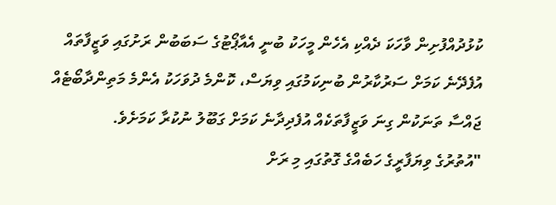ކުޅުދުއްފުށިން ވާހަކަ ދެއްކި އެހެން މީހަކު ބުނީ އެއާޕޯޓުގެ ސަބަބުން ރަށުގައި ވަޒީފާތައް އުފެދޭނެ ކަމަށް ސަރުކާރުން ބުނިކަމުގައި ވިޔަސް، ކޮންމެ ދުވަހަކު އެންމެ މަތިންދާބޯޓެއް ޖައްސާ ތަނަކުން ގިނަ ވަޒީފާތަކެއް އުފެދިދާނެ ކަމަށް ގަބޫލު ނުކުރާ ކަމަށެވެ.
"އުތުރުގެ ވިޔަފާރީގެ ހަބެއްގެ ގޮތުގައި މި ރަށް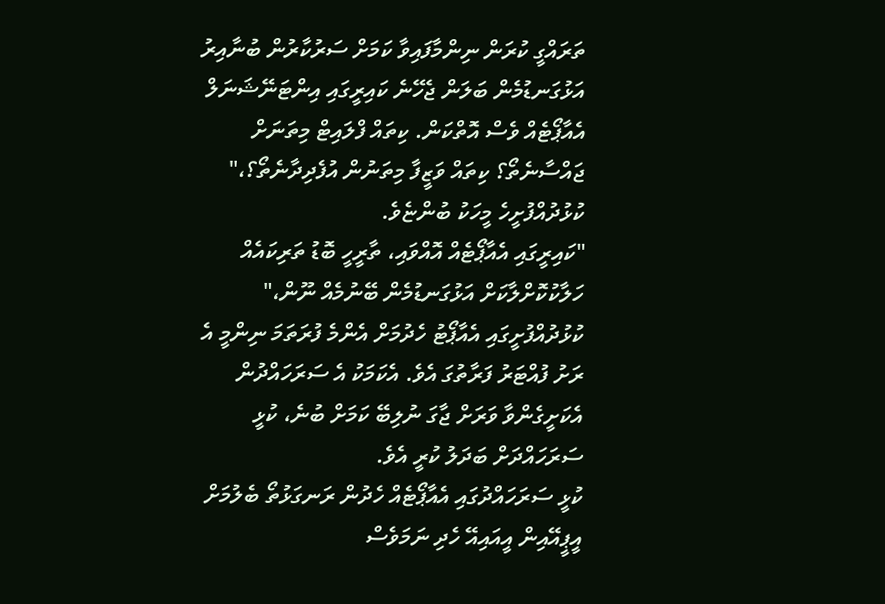ތަރައްގީ ކުރަން ނިންމާފައިވާ ކަމަށް ސަރުކާރުން ބުނާއިރު އަޅުގަނޑުމެން ބަލަން ޖެހޭނެ ކައިރީގައި އިންޓަނޭޝަނަލް އެއާޕޯޓެއް ވެސް އޮތްކަން. ކިތައް ފްލައިޓް މިތަނަށް ޖައްސާނެތޯ؟ ކިތައް ވަޒީފާ މިތަނުން އުފެދިދާނެތޯ؟،" ކުޅުދުއްފުށީހެ މީހަކު ބުންޏެވެ.
"ކައިރީގައި އެއާޕޯޓެއް އޮއްވައި، ތާރީހީ ބޮޑު ތަރިކައެއް ހަލާކުކޮށްލާކަށް އަޅުގަނޑުމެން ބޭނުމެއް ނޫން،"
ކުޅުދުއްފުށީގައި އެއާޕޯޓު ހެދުމަށް އެންމެ ފުރަތަމަ ނިންމީ އެ ރަށު ފުއްޓަރު ފަރާތުގަ އެވެ. އެކަމަކު އެ ސަރަހައްދުން އެކަށީގެންވާ ވަރަށް ޖާގަ ނުލިބޭ ކަމަށް ބުނެ، ކުޅީ ސަރަހައްދަށް ބަދަލު ކުރީ އެވެ.
ކުޅީ ސަރަހައްދުގައި އެއާޕޯޓެއް ހެދުން ރަނގަޅުތޯ ބެލުމަށް އީޕީއޭއިން އީއައިއޭ ހެދި ނަމަވެސް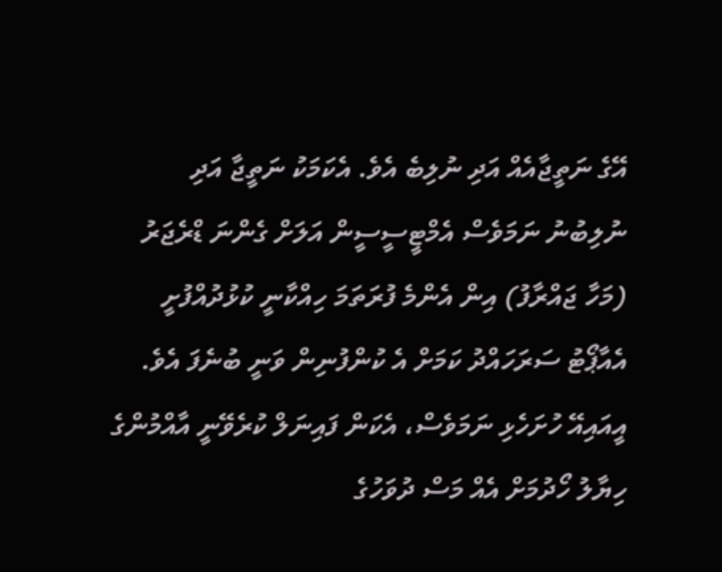އޭގެ ނަތީޖާއެއް އަދި ނުލިބެ އެވެ. އެކަމަކު ނަތީޖާ އަދި ނުލިބުނު ނަމަވެސް އެމްޓީސީސީން އަލަށް ގެންނަ ޑްރެޖަރު (މަހާ ޖައްރާފު) އިން އެންމެ ފުރަތަމަ ހިއްކާނީ ކުޅުދުއްފުށީ އެއާޕޯޓު ސަރަހައްދު ކަމަށް އެ ކުންފުނިން ވަނީ ބުނެފަ އެވެ.
އީއައިއޭ ހުށަހެޅި ނަމަވެސް، އެކަން ފައިނަލް ކުރެވޭނީ އާއްމުންގެ ހިޔާލު ހޯދުމަށް އެއް މަސް ދުވަހުގެ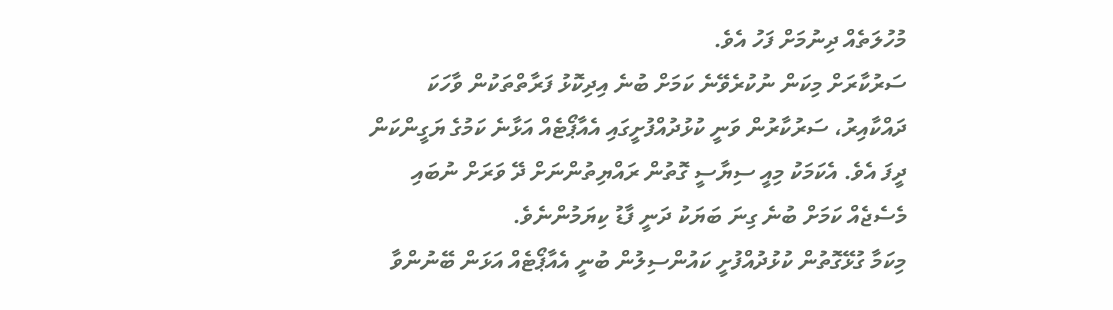މުހުލަތެއް ދިނުމަށް ފަހު އެވެ.
ސަރުކާރަށް މިކަން ނުކުރެވޭނެ ކަމަށް ބުނެ އިދިކޮޅު ފަރާތްތަކުން ވާހަކަ ދައްކާއިރު، ސަރުކާރުން ވަނީ ކުޅުދުއްފުށީގައި އެއާޕޯޓެއް އަޅާނެ ކަމުގެ ޔަގީންކަން ދީފަ އެވެ. އެކަމަކު މިއީ ސިޔާސީ ގޮތުން ރައްޔިތުންނަށް ދޭ ވަރަށް ނުބައި މެސެޖެއް ކަމަށް ބުނެ ގިނަ ބަޔަކު ދަނީ ފާޑު ކިޔަމުންނެވެ.
މިކަމާ ގުޅޭގޮތުން ކުޅުދުއްފުށީ ކައުންސިލުން ބުނީ އެއާޕޯޓެއް އަޅަން ބޭނުންވާ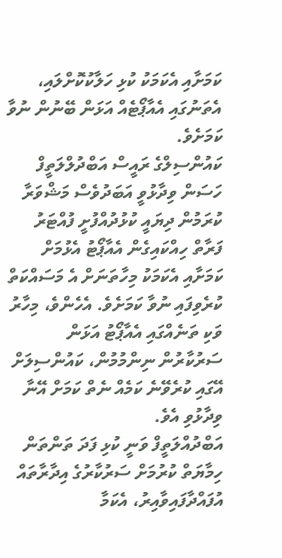ކަމަށާއި އެކަމަކު ކުޅި ހަލާކުކޮށްލައި، އެތަނުގައި އެއާޕޯޓެއް އަޅަން ބޭނުން ނުވާ ކަމަށެވެ.
ކައުންސިލްގެ ރައީސް އަބްދުލްލަތީފް ހަސަން ވިދާޅުވީ އަބަދުވެސް މަޝްވަރާ ކުރަމުން ދިޔައީ ކުޅުދުއްފުށީ ފުއްޓަރު ފަރާތް ހިއްކައިގެން އެއާޕޯޓު އެޅުމަށް ކަމަށާއި އެކަމަކު މިހާތަނަށް އެ މަސައްކަތް ކުރެވިފައި ނުވާ ކަމަށެވެ. އެހެންވެ، މިހާރު ވަކި ތަނެއްގައި އެއާޕޯޓު އަޅަން ސަރުކާރުން ނިންމުމުން، ކައުންސިލަށް އޭގައި ކުރެވޭނެ ކަމެއް ނެތް ކަމަށް އޭނާ ވިދާޅުވި އެވެ.
އަބްދުއްލަތީފް ވަނީ ކުޅި ފަދަ ތަންތަން ހިމާޔަތް ކުރުމަށް ސަރުކާރުގެ އިދާރާތައް އުފައްދާފައިވާއިރު، އެކަމާ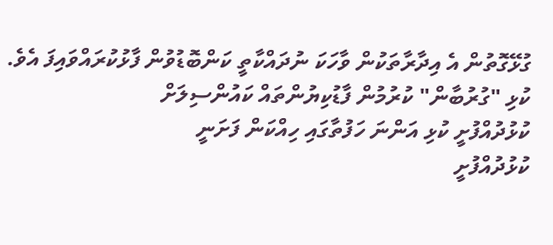ގުޅޭގޮތުން އެ އިދާރާތަކުން ވާހަކަ ނުދައްކާތީ ކަންބޮޑުވުން ފާޅުކުރައްވައިފަ އެވެ.
ކުޅި "ގުރުބާން" ކުރުމުން ފާޑުކިޔުންތައް ކައުންސިލަށް
ކުޅުދުއްފުށީ ކުޅި އަންނަ ހަފުތާގައި ހިއްކަން ފަށަނީ
ކުޅުދުއްފުށީ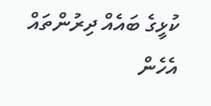ކުޅީގެ ބައެއް ދިރުންތައް އެހެން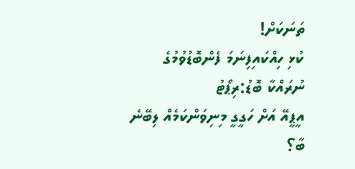ތަނަކަށް!
ކުޅި ހިއްކައިފިނަމަ ފެންބޮޑުވުމުގެ ނުރައްކާ ބޮޑު:ރިޕޯޓު
އީޕީއޭ އަށް ހަގީގީ މިނިވަންކަމެއް ލިބޭނެ ބާ؟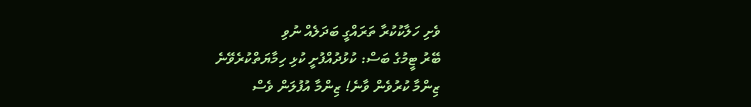ވެށި ހަލާކުކުރާ ތަރައްގީ ބަދަލެއް ނުވި
ބޭރު ޓީމުގެ ބަސް: ކުޅުދުއްފުށީ ކުޅި ހިމާޔަތްކުރެވޭނެ
ޒިންމާ ކުރުވެން ވާނެ! ޒިންމާ އުފުލަން ވެސް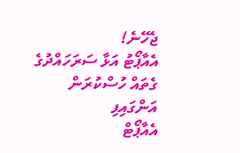ޖެހޭނެ!
އެއާޕޯޓު އަޅާ ސަރަހައްދުގެ ގެތައް ހުސްކުރަން އަންގައިފި
އެއާޕޯޓް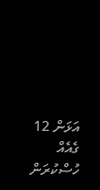އަޅަން 12 ގެއެއް ހުސްކުރަން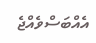އެއްބަސްވެއްޖެ